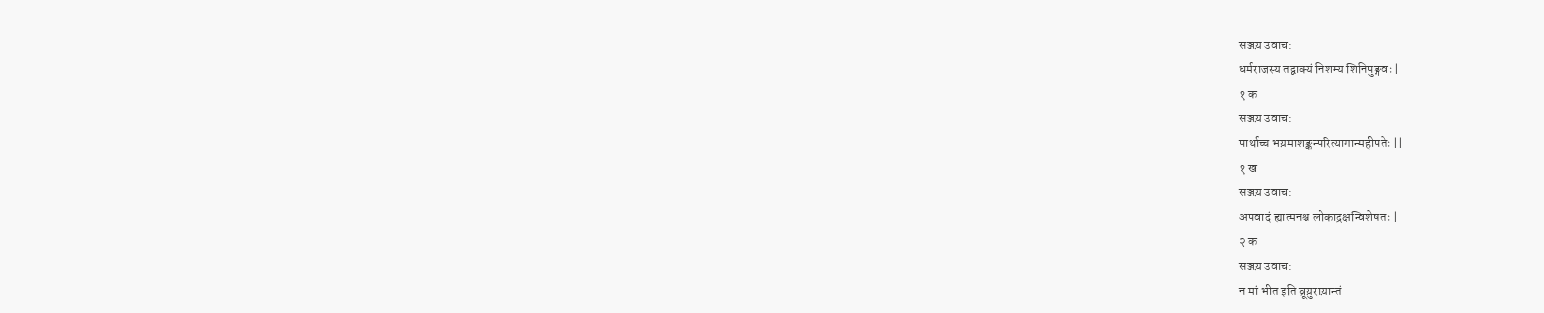सञ्जय़ उवाच:
धर्मराजस्य तद्वाक्यं निशम्य शिनिपुङ्गवः |
१ क
सञ्जय़ उवाच:
पार्थाच्च भय़माशङ्कन्परित्यागान्महीपतेः ||
१ ख
सञ्जय़ उवाच:
अपवादं ह्यात्मनश्च लोकाद्रक्षन्विशेषतः |
२ क
सञ्जय़ उवाच:
न मां भीत इति व्रूय़ुराय़ान्तं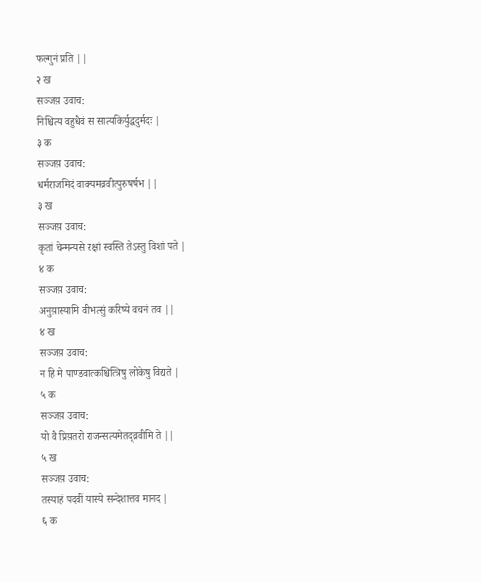फल्गुनं प्रति ||
२ ख
सञ्जय़ उवाच:
निश्चित्य वहुधैवं स सात्यकिर्युद्धदुर्मदः |
३ क
सञ्जय़ उवाच:
धर्मराजमिदं वाक्यमव्रवीत्पुरुषर्षभ ||
३ ख
सञ्जय़ उवाच:
कृतां चेन्मन्यसे रक्षां स्वस्ति तेऽस्तु विशां पते |
४ क
सञ्जय़ उवाच:
अनुय़ास्यामि वीभत्सुं करिष्ये वचनं तव ||
४ ख
सञ्जय़ उवाच:
न हि मे पाण्डवात्कश्चित्त्रिषु लोकेषु विद्यते |
५ क
सञ्जय़ उवाच:
यो वै प्रिय़तरो राजन्सत्यमेतद्व्रवीमि ते ||
५ ख
सञ्जय़ उवाच:
तस्याहं पदवीं यास्ये सन्देशात्तव मानद |
६ क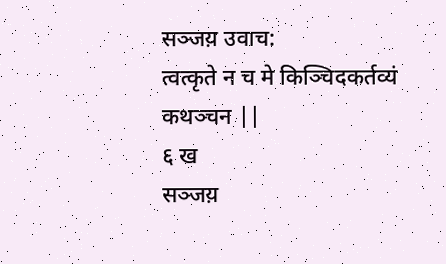सञ्जय़ उवाच:
त्वत्कृते न च मे किञ्चिदकर्तव्यं कथञ्चन ||
६ ख
सञ्जय़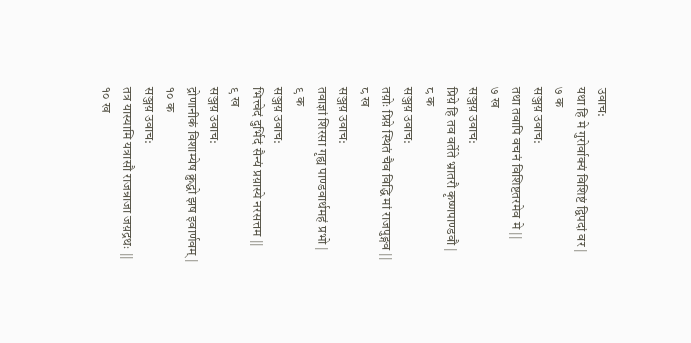उवाच:
यथा हि मे गुरोर्वाक्यं विशिष्टं द्विपदां वर |
७ क
सञ्जय़ उवाच:
तथा तवापि वचनं विशिष्टतरमेव मे ||
७ ख
सञ्जय़ उवाच:
प्रिय़े हि तव वर्तेते भ्रातरौ कृष्णपाण्डवौ |
८ क
सञ्जय़ उवाच:
तय़ोः प्रिय़े स्थितं चैव विद्धि मां राजपुङ्गव ||
८ ख
सञ्जय़ उवाच:
तवाज्ञां शिरसा गृह्य पाण्डवार्थमहं प्रभो |
९ क
सञ्जय़ उवाच:
भित्त्वेदं दुर्भिदं सैन्यं प्रय़ास्ये नरसत्तम ||
९ ख
सञ्जय़ उवाच:
द्रोणानीकं विशाम्येष क्रुद्धो झष इवार्णवम् |
१० क
सञ्जय़ उवाच:
तत्र यास्यामि यत्रासौ राजन्राजा जय़द्रथः ||
१० ख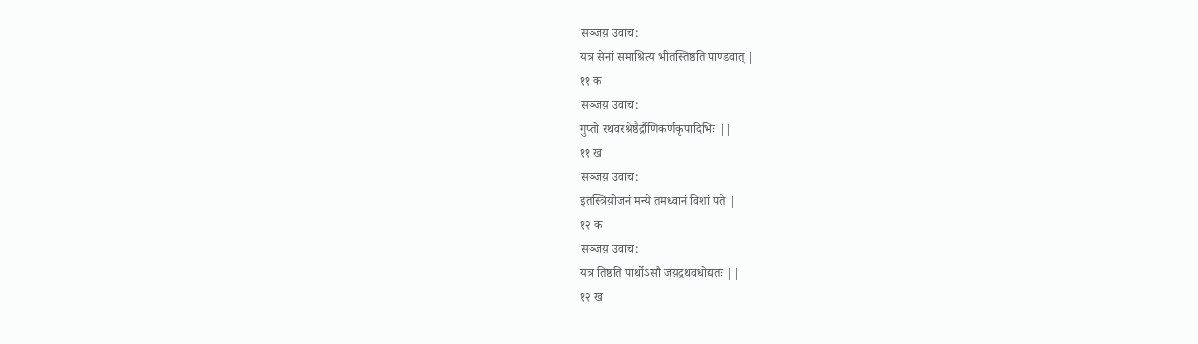सञ्जय़ उवाच:
यत्र सेनां समाश्रित्य भीतस्तिष्ठति पाण्डवात् |
११ क
सञ्जय़ उवाच:
गुप्तो रथवरश्रेष्ठैर्द्रौणिकर्णकृपादिभिः ||
११ ख
सञ्जय़ उवाच:
इतस्त्रिय़ोजनं मन्ये तमध्वानं विशां पते |
१२ क
सञ्जय़ उवाच:
यत्र तिष्ठति पार्थोऽसौ जय़द्रथवधोद्यतः ||
१२ ख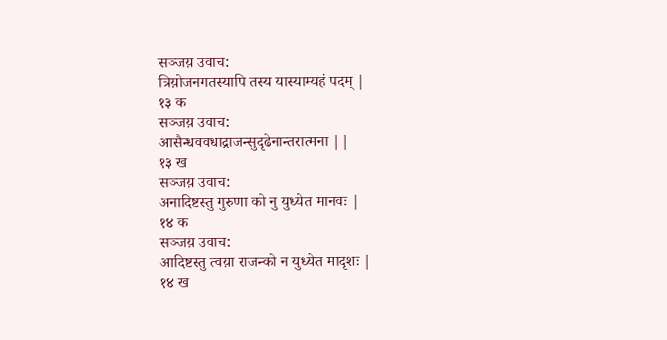सञ्जय़ उवाच:
त्रिय़ोजनगतस्यापि तस्य यास्याम्यहं पदम् |
१३ क
सञ्जय़ उवाच:
आसैन्धववधाद्राजन्सुदृढेनान्तरात्मना ||
१३ ख
सञ्जय़ उवाच:
अनादिष्टस्तु गुरुणा को नु युध्येत मानवः |
१४ क
सञ्जय़ उवाच:
आदिष्टस्तु त्वय़ा राजन्को न युध्येत मादृशः |
१४ ख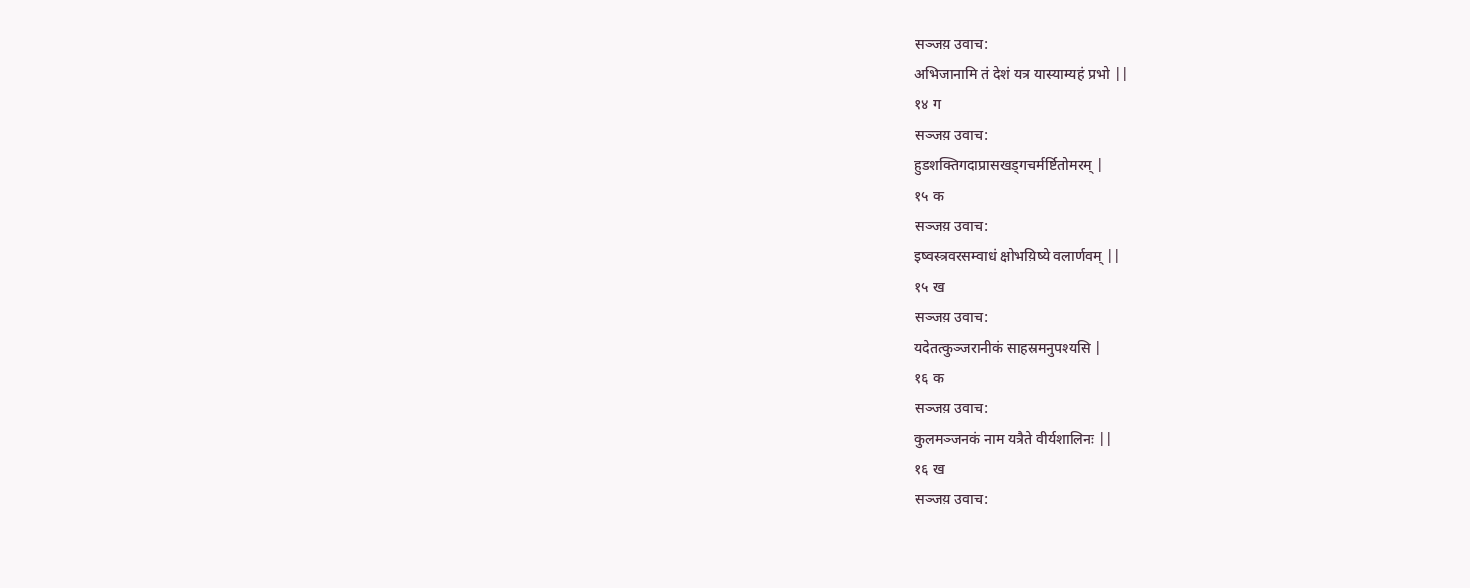सञ्जय़ उवाच:
अभिजानामि तं देशं यत्र यास्याम्यहं प्रभो ||
१४ ग
सञ्जय़ उवाच:
हुडशक्तिगदाप्रासखड्गचर्मर्ष्टितोमरम् |
१५ क
सञ्जय़ उवाच:
इष्वस्त्रवरसम्वाधं क्षोभय़िष्ये वलार्णवम् ||
१५ ख
सञ्जय़ उवाच:
यदेतत्कुञ्जरानीकं साहस्रमनुपश्यसि |
१६ क
सञ्जय़ उवाच:
कुलमञ्जनकं नाम यत्रैते वीर्यशालिनः ||
१६ ख
सञ्जय़ उवाच: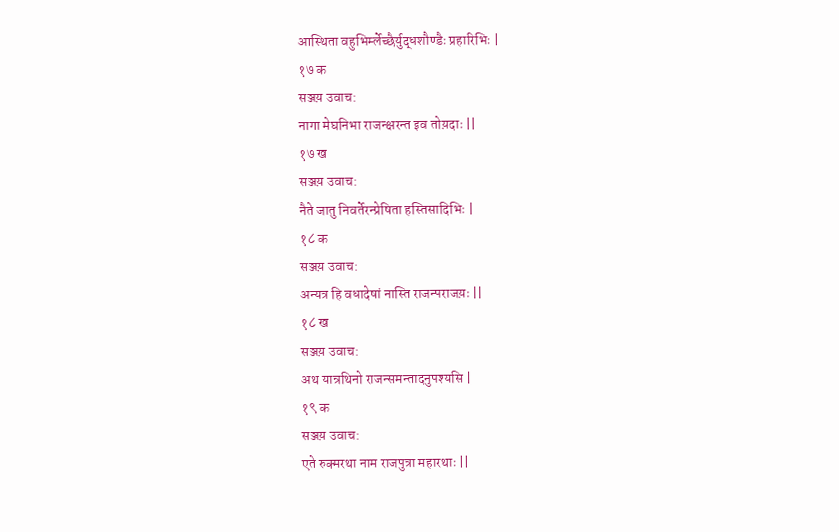आस्थिता वहुभिर्म्लेच्छैर्युद्धशौण्डैः प्रहारिभिः |
१७ क
सञ्जय़ उवाच:
नागा मेघनिभा राजन्क्षरन्त इव तोय़दाः ||
१७ ख
सञ्जय़ उवाच:
नैते जातु निवर्तेरन्प्रेषिता हस्तिसादिभिः |
१८ क
सञ्जय़ उवाच:
अन्यत्र हि वधादेषां नास्ति राजन्पराजय़ः ||
१८ ख
सञ्जय़ उवाच:
अथ यान्रथिनो राजन्समन्तादनुपश्यसि |
१९ क
सञ्जय़ उवाच:
एते रुक्मरथा नाम राजपुत्रा महारथाः ||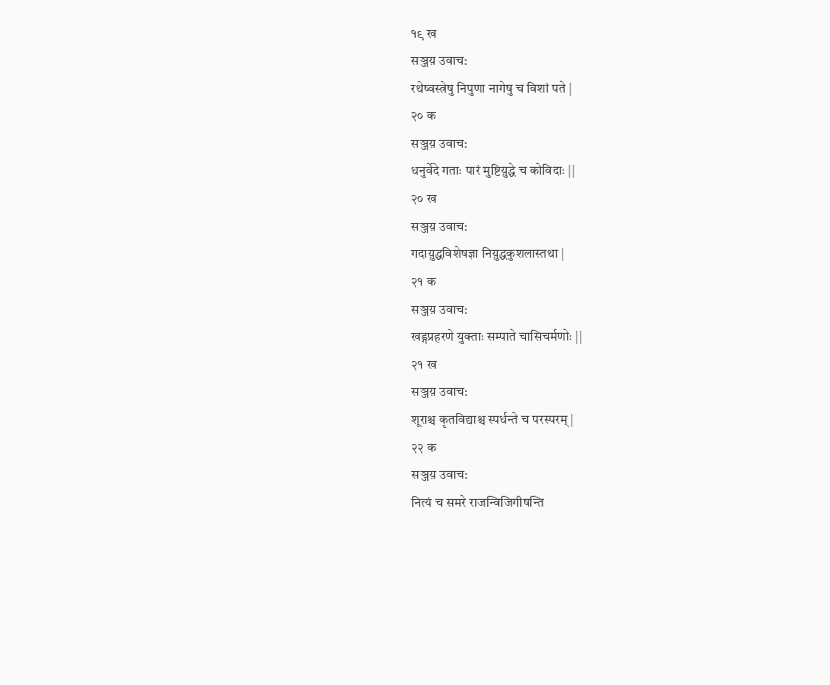१९ ख
सञ्जय़ उवाच:
रथेष्वस्त्रेषु निपुणा नागेषु च विशां पते |
२० क
सञ्जय़ उवाच:
धनुर्वेदे गताः पारं मुष्टिय़ुद्धे च कोविदाः ||
२० ख
सञ्जय़ उवाच:
गदाय़ुद्धविशेषज्ञा निय़ुद्धकुशलास्तथा |
२१ क
सञ्जय़ उवाच:
खड्गप्रहरणे युक्ताः सम्पाते चासिचर्मणोः ||
२१ ख
सञ्जय़ उवाच:
शूराश्च कृतविद्याश्च स्पर्धन्ते च परस्परम् |
२२ क
सञ्जय़ उवाच:
नित्यं च समरे राजन्विजिगीषन्ति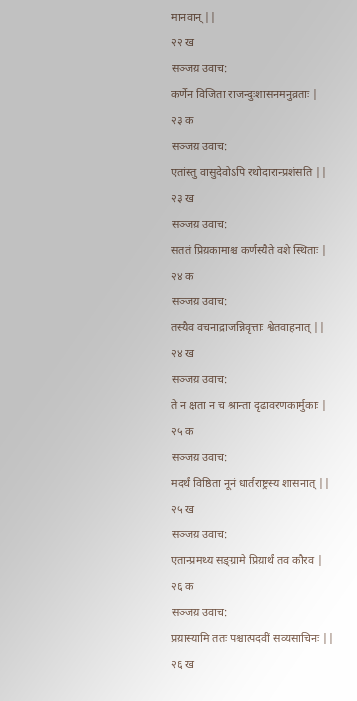मानवान् ||
२२ ख
सञ्जय़ उवाच:
कर्णेन विजिता राजन्दुःशासनमनुव्रताः |
२३ क
सञ्जय़ उवाच:
एतांस्तु वासुदेवोऽपि रथोदारान्प्रशंसति ||
२३ ख
सञ्जय़ उवाच:
सततं प्रिय़कामाश्च कर्णस्यैते वशे स्थिताः |
२४ क
सञ्जय़ उवाच:
तस्यैव वचनाद्राजन्निवृत्ताः श्वेतवाहनात् ||
२४ ख
सञ्जय़ उवाच:
ते न क्षता न च श्रान्ता दृढावरणकार्मुकाः |
२५ क
सञ्जय़ उवाच:
मदर्थं विष्ठिता नूनं धार्तराष्ट्रस्य शासनात् ||
२५ ख
सञ्जय़ उवाच:
एतान्प्रमथ्य सङ्ग्रामे प्रिय़ार्थं तव कौरव |
२६ क
सञ्जय़ उवाच:
प्रय़ास्यामि ततः पश्चात्पदवीं सव्यसाचिनः ||
२६ ख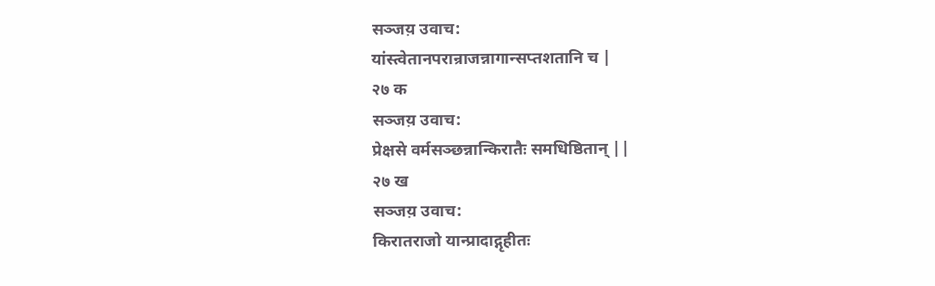सञ्जय़ उवाच:
यांस्त्वेतानपरान्राजन्नागान्सप्तशतानि च |
२७ क
सञ्जय़ उवाच:
प्रेक्षसे वर्मसञ्छन्नान्किरातैः समधिष्ठितान् ||
२७ ख
सञ्जय़ उवाच:
किरातराजो यान्प्रादाद्गृहीतः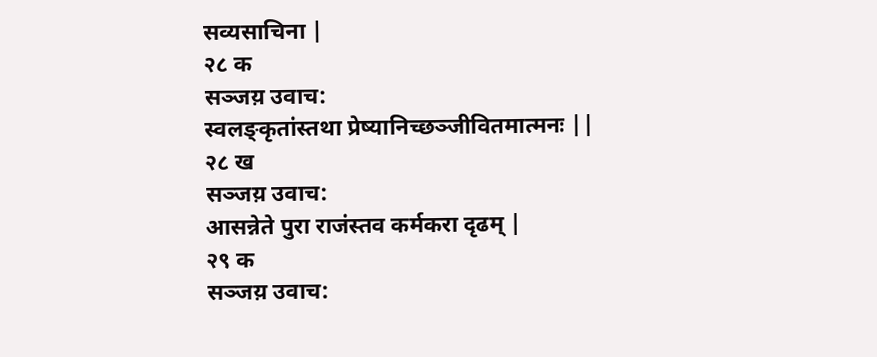सव्यसाचिना |
२८ क
सञ्जय़ उवाच:
स्वलङ्कृतांस्तथा प्रेष्यानिच्छञ्जीवितमात्मनः ||
२८ ख
सञ्जय़ उवाच:
आसन्नेते पुरा राजंस्तव कर्मकरा दृढम् |
२९ क
सञ्जय़ उवाच: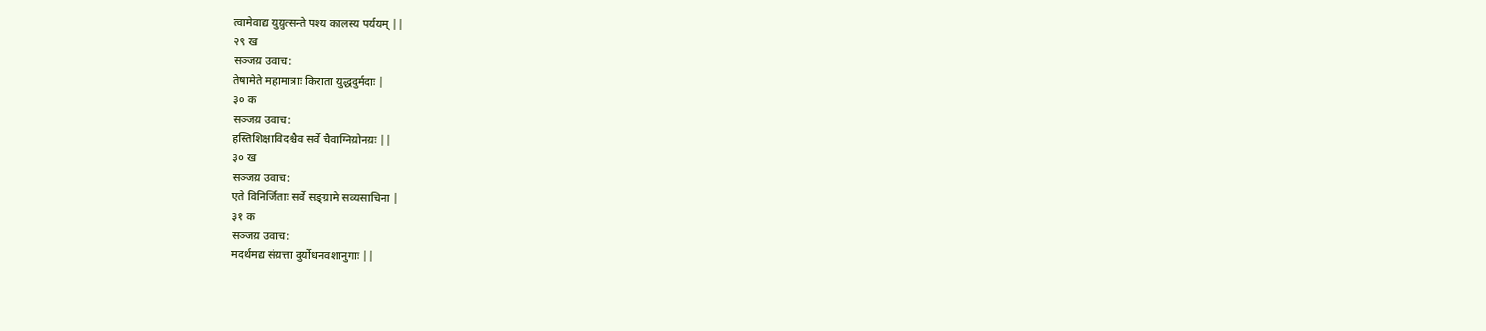त्वामेवाद्य युय़ुत्सन्ते पश्य कालस्य पर्ययम् ||
२९ ख
सञ्जय़ उवाच:
तेषामेते महामात्राः किराता युद्धदुर्मदाः |
३० क
सञ्जय़ उवाच:
हस्तिशिक्षाविदश्चैव सर्वे चैवाग्निय़ोनय़ः ||
३० ख
सञ्जय़ उवाच:
एते विनिर्जिताः सर्वे सङ्ग्रामे सव्यसाचिना |
३१ क
सञ्जय़ उवाच:
मदर्थमद्य संय़त्ता दुर्योधनवशानुगाः ||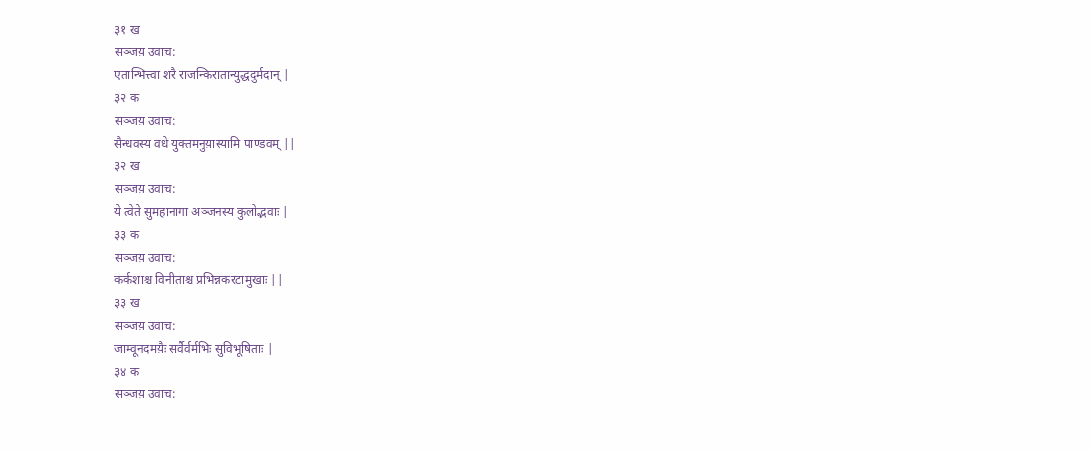३१ ख
सञ्जय़ उवाच:
एतान्भित्त्वा शरै राजन्किरातान्युद्धदुर्मदान् |
३२ क
सञ्जय़ उवाच:
सैन्धवस्य वधे युक्तमनुय़ास्यामि पाण्डवम् ||
३२ ख
सञ्जय़ उवाच:
ये त्वेते सुमहानागा अञ्जनस्य कुलोद्भवाः |
३३ क
सञ्जय़ उवाच:
कर्कशाश्च विनीताश्च प्रभिन्नकरटामुखाः ||
३३ ख
सञ्जय़ उवाच:
जाम्वूनदमय़ैः सर्वैर्वर्मभिः सुविभूषिताः |
३४ क
सञ्जय़ उवाच: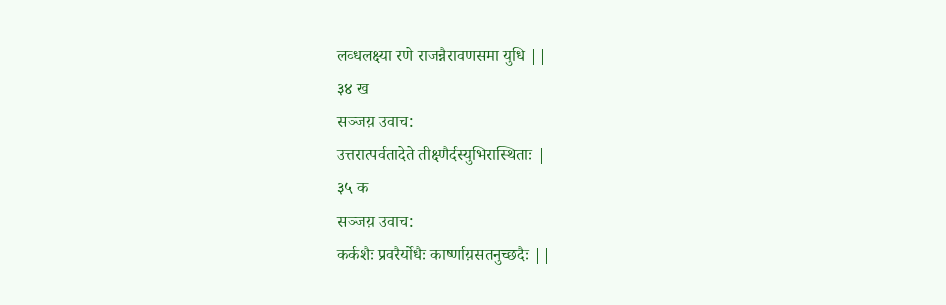लव्धलक्ष्या रणे राजन्नैरावणसमा युधि ||
३४ ख
सञ्जय़ उवाच:
उत्तरात्पर्वतादेते तीक्ष्णैर्दस्युभिरास्थिताः |
३५ क
सञ्जय़ उवाच:
कर्कशैः प्रवरैर्योधैः कार्ष्णाय़सतनुच्छदैः ||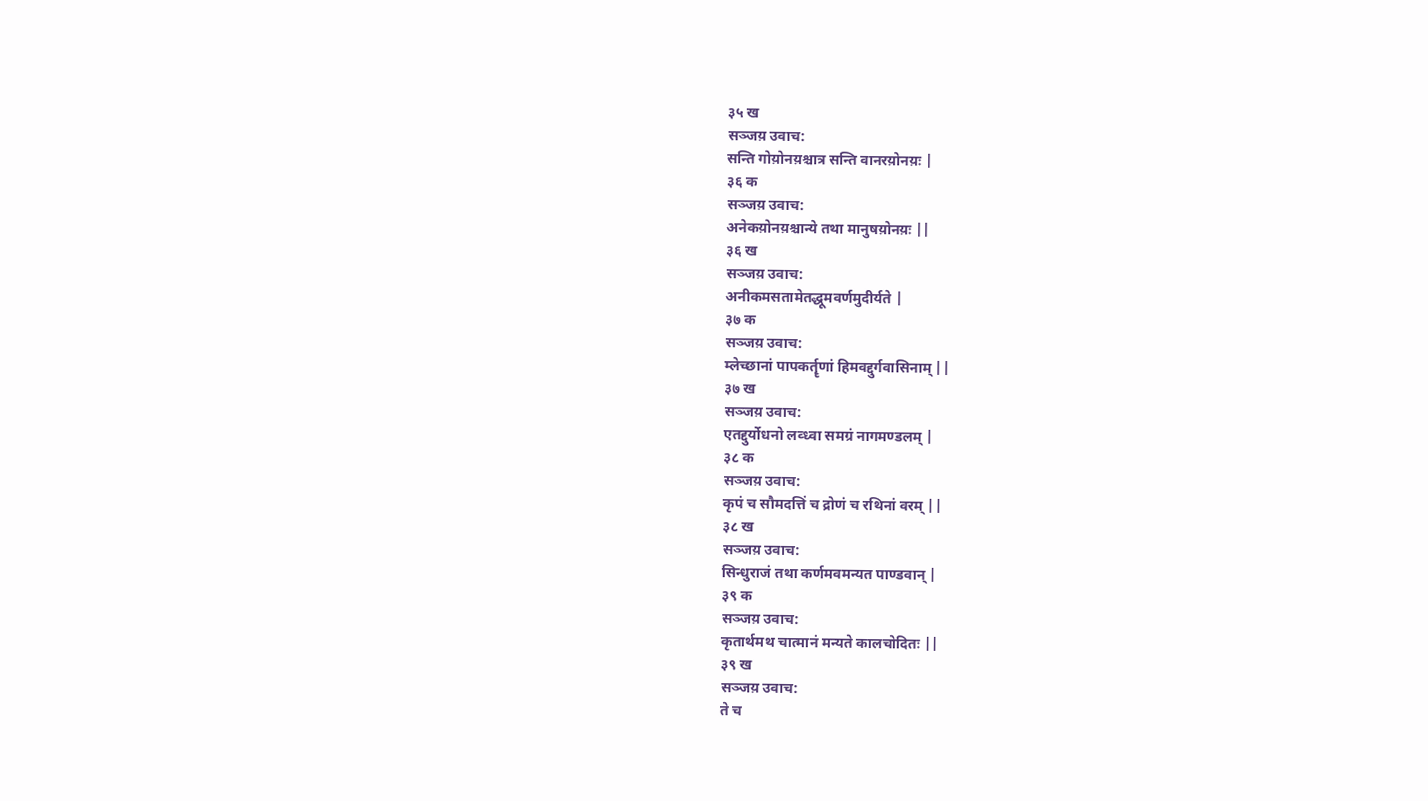३५ ख
सञ्जय़ उवाच:
सन्ति गोय़ोनय़श्चात्र सन्ति वानरय़ोनय़ः |
३६ क
सञ्जय़ उवाच:
अनेकय़ोनय़श्चान्ये तथा मानुषय़ोनय़ः ||
३६ ख
सञ्जय़ उवाच:
अनीकमसतामेतद्धूमवर्णमुदीर्यते |
३७ क
सञ्जय़ उवाच:
म्लेच्छानां पापकर्तॄणां हिमवद्दुर्गवासिनाम् ||
३७ ख
सञ्जय़ उवाच:
एतद्दुर्योधनो लव्ध्वा समग्रं नागमण्डलम् |
३८ क
सञ्जय़ उवाच:
कृपं च सौमदत्तिं च द्रोणं च रथिनां वरम् ||
३८ ख
सञ्जय़ उवाच:
सिन्धुराजं तथा कर्णमवमन्यत पाण्डवान् |
३९ क
सञ्जय़ उवाच:
कृतार्थमथ चात्मानं मन्यते कालचोदितः ||
३९ ख
सञ्जय़ उवाच:
ते च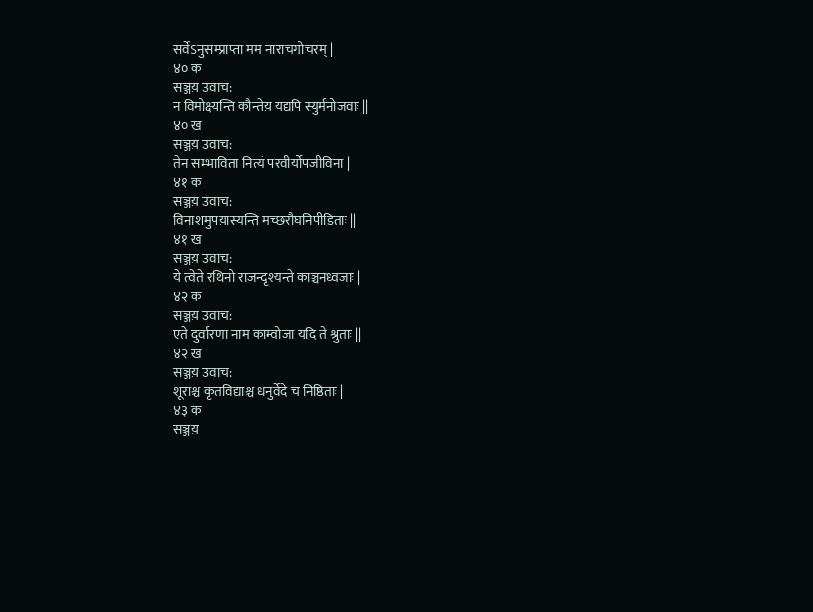सर्वेऽनुसम्प्राप्ता मम नाराचगोचरम् |
४० क
सञ्जय़ उवाच:
न विमोक्ष्यन्ति कौन्तेय़ यद्यपि स्युर्मनोजवाः ||
४० ख
सञ्जय़ उवाच:
तेन सम्भाविता नित्यं परवीर्योपजीविना |
४१ क
सञ्जय़ उवाच:
विनाशमुपय़ास्यन्ति मच्छरौघनिपीडिताः ||
४१ ख
सञ्जय़ उवाच:
ये त्वेते रथिनो राजन्दृश्यन्ते काञ्चनध्वजाः |
४२ क
सञ्जय़ उवाच:
एते दुर्वारणा नाम काम्वोजा यदि ते श्रुताः ||
४२ ख
सञ्जय़ उवाच:
शूराश्च कृतविद्याश्च धनुर्वेदे च निष्ठिताः |
४३ क
सञ्जय़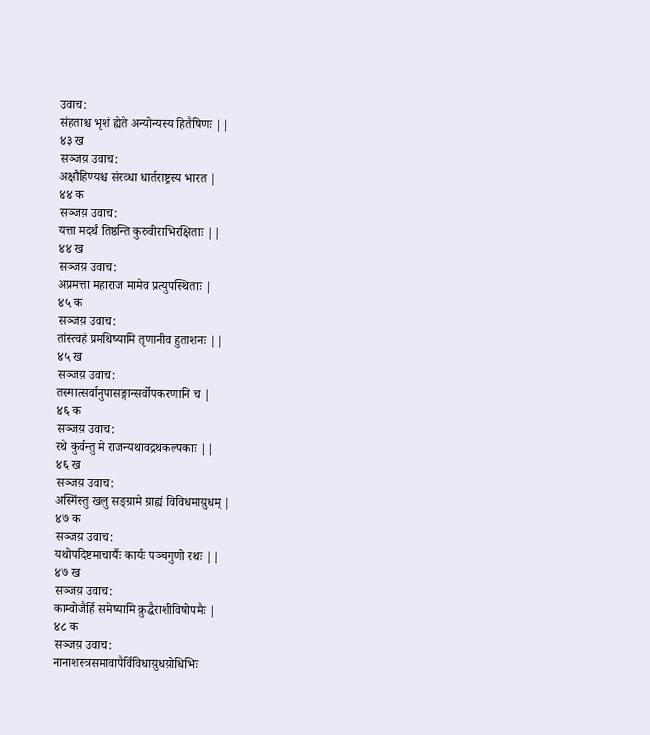उवाच:
संहताश्च भृशं ह्येते अन्योन्यस्य हितैषिणः ||
४३ ख
सञ्जय़ उवाच:
अक्षौहिण्यश्च संरव्धा धार्तराष्ट्रस्य भारत |
४४ क
सञ्जय़ उवाच:
यत्ता मदर्थं तिष्ठन्ति कुरुवीराभिरक्षिताः ||
४४ ख
सञ्जय़ उवाच:
अप्रमत्ता महाराज मामेव प्रत्युपस्थिताः |
४५ क
सञ्जय़ उवाच:
तांस्त्वहं प्रमथिष्यामि तृणानीव हुताशनः ||
४५ ख
सञ्जय़ उवाच:
तस्मात्सर्वानुपासङ्गान्सर्वोपकरणानि च |
४६ क
सञ्जय़ उवाच:
रथे कुर्वन्तु मे राजन्यथावद्रथकल्पकाः ||
४६ ख
सञ्जय़ उवाच:
अस्मिंस्तु खलु सङ्ग्रामे ग्राह्यं विविधमाय़ुधम् |
४७ क
सञ्जय़ उवाच:
यथोपदिष्टमाचार्यैः कार्यः पञ्चगुणो रथः ||
४७ ख
सञ्जय़ उवाच:
काम्वोजैर्हि समेष्यामि क्रुद्धैराशीविषोपमैः |
४८ क
सञ्जय़ उवाच:
नानाशस्त्रसमावापैर्विविधाय़ुधय़ोधिभिः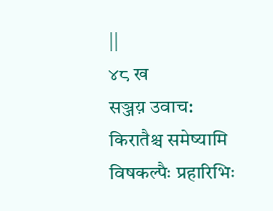||
४८ ख
सञ्जय़ उवाच:
किरातैश्च समेष्यामि विषकल्पैः प्रहारिभिः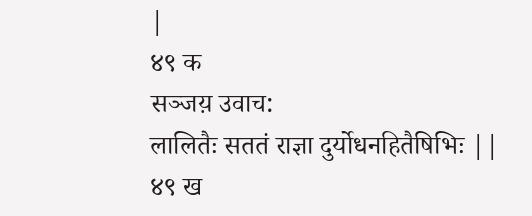|
४९ क
सञ्जय़ उवाच:
लालितैः सततं राज्ञा दुर्योधनहितैषिभिः ||
४९ ख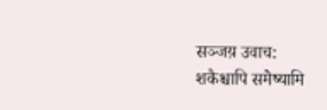सञ्जय़ उवाच:
शकैश्चापि समेष्यामि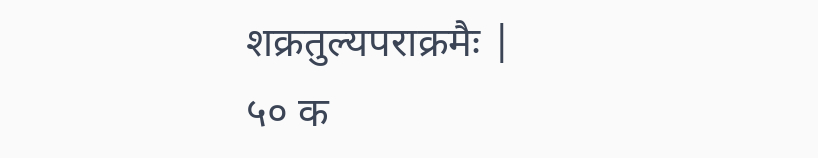शक्रतुल्यपराक्रमैः |
५० क